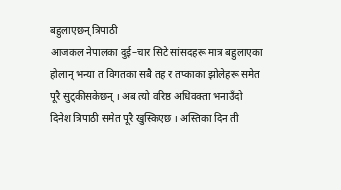बहुलाएछन् त्रिपाठी
आजकल नेपालका दुई–चार सिटे सांसदहरू मात्र बहुलाएका होलान् भन्या त विगतका सबै तह र तप्काका झोलेहरू समेत पूरै सुट्कीसकेछन् । अब त्यो वरिष्ठ अधिवक्ता भनाउँदो दिनेश त्रिपाठी समेत पूरै खुस्किएछ । अस्तिका दिन ती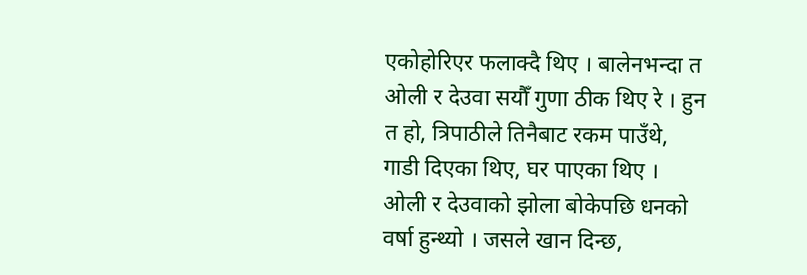एकोहोरिएर फलाक्दै थिए । बालेनभन्दा त ओली र देउवा सयौँ गुणा ठीक थिए रे । हुन त हो, त्रिपाठीले तिनैबाट रकम पाउँथे, गाडी दिएका थिए, घर पाएका थिए । ओली र देउवाको झोला बोकेपछि धनको वर्षा हुन्थ्यो । जसले खान दिन्छ,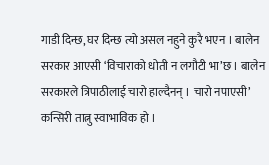गाडी दिन्छ, घर दिन्छ त्यो असल नहुने कुरै भएन । बालेन सरकार आएसी ‘विचाराको धोती न लगौटी भा’छ । बालेन सरकारले त्रिपाठीलाई चारो हाल्दैनन् । चारो नपाएसी’ कन्सिरी तात्नु स्वाभाविक हो ।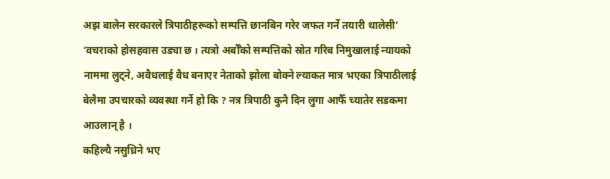अझ बालेन सरकारले त्रिपाठीहरूको सम्पत्ति छानबिन गरेर जफत गर्ने तयारी थालेसी’ ‘वचराको होसहवास उड्या छ । त्यत्रो अर्बौँको सम्पत्तिको स्रोत गरिब निमुखालाई न्यायको नाममा लुट्ने, अवैधलाई वैध बनाएर नेताको झोला बोक्ने ल्याकत मात्र भएका त्रिपाठीलाई बेलैमा उपचारको व्यवस्था गर्ने हो कि ? नत्र त्रिपाठी कुनै दिन लुगा आफैँ च्यातेर सडकमा आउलान् है ।
कहिल्यै नसुध्रिने भए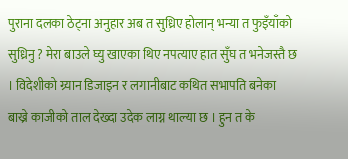पुराना दलका ठेट्ना अनुहार अब त सुध्रिए होलान् भन्या त फुइँयाँको सुध्रिनु ? मेरा बाउले घ्यु खाएका थिए नपत्याए हात सुँघ त भनेजस्तै छ । विदेशीको ग्र्यान डिजाइन र लगानीबाट कथित सभापति बनेका बाख्रे काजीको ताल देख्दा उदेक लाग्न थाल्या छ । हुन त के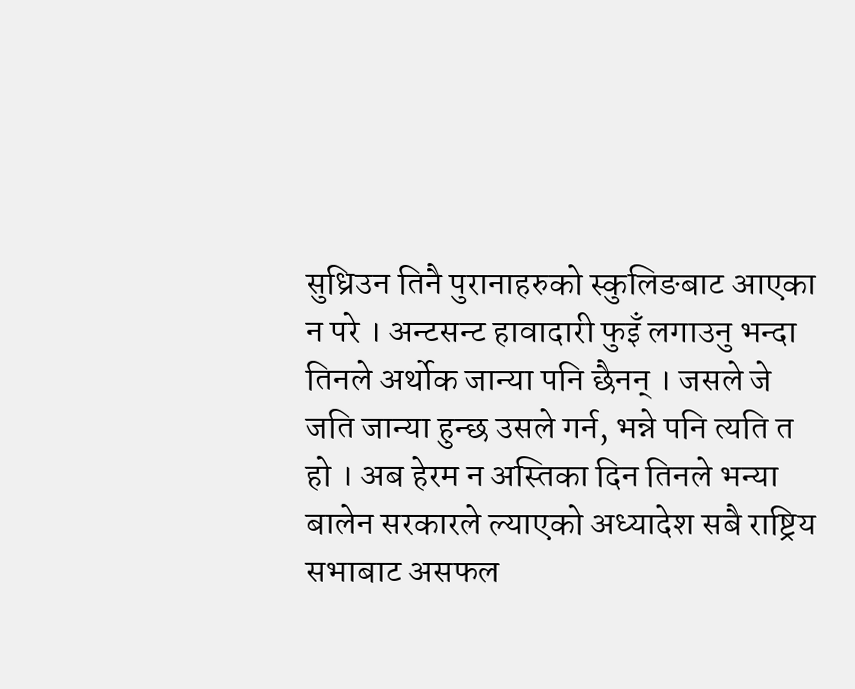सुध्रिउन तिनै पुरानाहरुको स्कुलिङबाट आएका न परे । अन्टसन्ट हावादारी फुइँ लगाउनु भन्दा तिनले अर्थोक जान्या पनि छैनन् । जसले जे जति जान्या हुन्छ उसले गर्न, भन्ने पनि त्यति त हो । अब हेरम न अस्तिका दिन तिनले भन्या बालेन सरकारले ल्याएको अध्यादेश सबै राष्ट्रिय सभाबाट असफल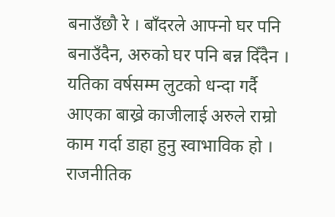बनाउँछौ रे । बाँदरले आफ्नो घर पनि बनाउँदैन, अरुको घर पनि बन्न दिँदैन । यतिका वर्षसम्म लुटको धन्दा गर्दै आएका बाख्रे काजीलाई अरुले राम्रो काम गर्दा डाहा हुनु स्वाभाविक हो । राजनीतिक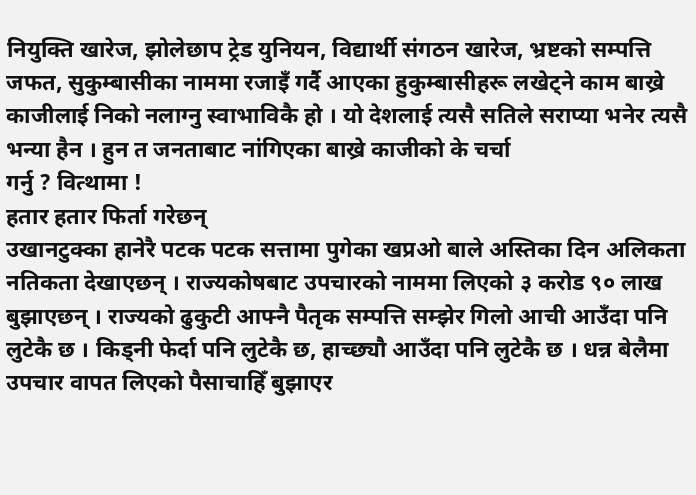नियुक्ति खारेज, झोलेछाप ट्रेड युनियन, विद्यार्थी संगठन खारेज, भ्रष्टको सम्पत्ति जफत, सुकुम्बासीका नाममा रजाइँ गर्दै आएका हुकुम्बासीहरू लखेट्ने काम बाख्रे काजीलाई निको नलाग्नु स्वाभाविकै हो । यो देशलाई त्यसै सतिले सराप्या भनेर त्यसै भन्या हैन । हुन त जनताबाट नांगिएका बाख्रे काजीको के चर्चा
गर्नु ? वित्थामा !
हतार हतार फिर्ता गरेछन्
उखानटुक्का हानेरै पटक पटक सत्तामा पुगेका खप्रओ बाले अस्तिका दिन अलिकता नतिकता देखाएछन् । राज्यकोषबाट उपचारको नाममा लिएको ३ करोड ९० लाख बुझाएछन् । राज्यको ढुकुटी आफ्नै पैतृक सम्पत्ति सम्झेर गिलो आची आउँदा पनि लुटेकै छ । किड्नी फेर्दा पनि लुटेकै छ, हाच्छ्यौ आउँदा पनि लुटेकै छ । धन्न बेलैमा उपचार वापत लिएको पैसाचाहिँ बुझाएर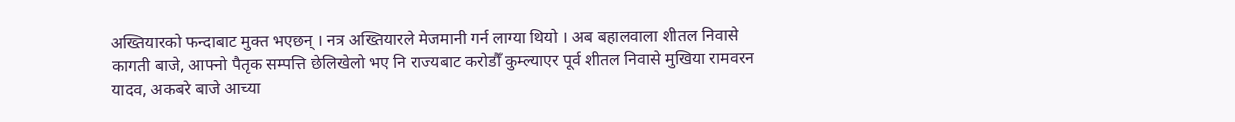अख्तियारको फन्दाबाट मुक्त भएछन् । नत्र अख्तियारले मेजमानी गर्न लाग्या थियो । अब बहालवाला शीतल निवासे कागती बाजे, आफ्नो पैतृक सम्पत्ति छेलिखेलो भए नि राज्यबाट करोडौँ कुम्ल्याएर पूर्व शीतल निवासे मुखिया रामवरन यादव, अकबरे बाजे आच्या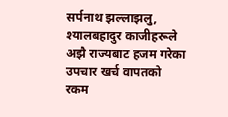सर्पनाथ झल्लाझलु, श्यालबहादुर काजीहरूले अझै राज्यबाट हजम गरेका उपचार खर्च वापतको रकम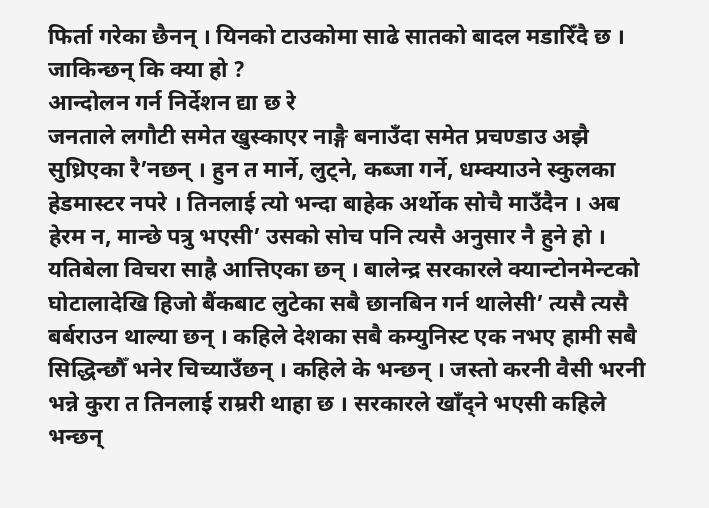फिर्ता गरेका छैनन् । यिनको टाउकोमा साढे सातको बादल मडारिँदै छ । जाकिन्छन् कि क्या हो ?
आन्दोलन गर्न निर्देशन द्या छ रे
जनताले लगौटी समेत खुस्काएर नाङ्गै बनाउँदा समेत प्रचण्डाउ अझै सुध्रिएका रै’नछन् । हुन त मार्ने, लुट्ने, कब्जा गर्ने, धम्क्याउने स्कुलका हेडमास्टर नपरे । तिनलाई त्यो भन्दा बाहेक अर्थोक सोचै माउँदैन । अब हेरम न, मान्छे पत्रु भएसी’ उसको सोच पनि त्यसै अनुसार नै हुने हो । यतिबेला विचरा साह्रै आत्तिएका छन् । बालेन्द्र सरकारले क्यान्टोनमेन्टको घोटालादेखि हिजो बैंकबाट लुटेका सबै छानबिन गर्न थालेसी’ त्यसै त्यसै बर्बराउन थाल्या छन् । कहिले देशका सबै कम्युनिस्ट एक नभए हामी सबै सिद्धिन्छौँ भनेर चिच्याउँछन् । कहिले के भन्छन् । जस्तो करनी वैसी भरनी भन्ने कुरा त तिनलाई राम्ररी थाहा छ । सरकारले खाँद्ने भएसी कहिले भन्छन्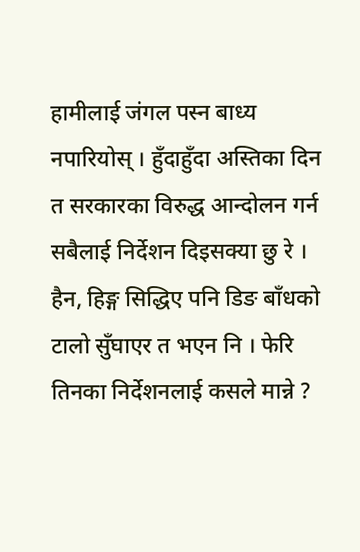हामीलाई जंगल पस्न बाध्य नपारियोस् । हुँदाहुँदा अस्तिका दिन त सरकारका विरुद्ध आन्दोलन गर्न सबैलाई निर्देशन दिइसक्या छु रे । हैन, हिङ्ग सिद्धिए पनि डिङ बाँधको टालो सुँघाएर त भएन नि । फेरि तिनका निर्देशनलाई कसले मान्ने ?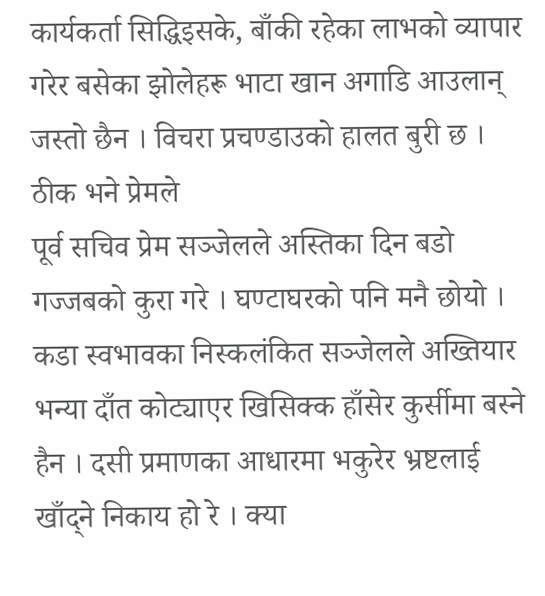कार्यकर्ता सिद्धिइसके, बाँकी रहेका लाभको व्यापार गरेर बसेका झोलेहरू भाटा खान अगाडि आउलान् जस्तो छैन । विचरा प्रचण्डाउको हालत बुरी छ ।
ठीक भने प्रेमले
पूर्व सचिव प्रेम सञ्जेलले अस्तिका दिन बडो गज्जबको कुरा गरे । घण्टाघरको पनि मनै छोयो । कडा स्वभावका निस्कलंकित सञ्जेलले अख्तियार भन्या दाँत कोट्याएर खिसिक्क हाँसेर कुर्सीमा बस्ने हैन । दसी प्रमाणका आधारमा भकुरेर भ्रष्टलाई खाँद्ने निकाय हो रे । क्या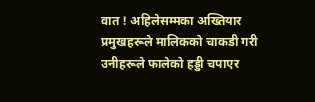वात ! अहिलेसम्मका अख्तियार प्रमुखहरूले मालिकको चाकडी गरी उनीहरूले फालेको हड्डी चपाएर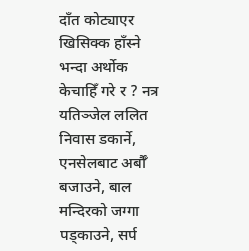दाँत कोट्याएर खिसिक्क हाँस्ने भन्दा अर्थोक केचाहिँ गरे र ? नत्र यतिञ्जेल ललित निवास डकार्ने, एनसेलबाट अर्बौँ बजाउने, बाल
मन्दिरको जग्गा पड्काउने, सर्प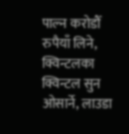पाल्न करोडौँ रुपैयाँ लिने, क्विन्टलका क्विन्टल सुन ओसार्ने, लाउडा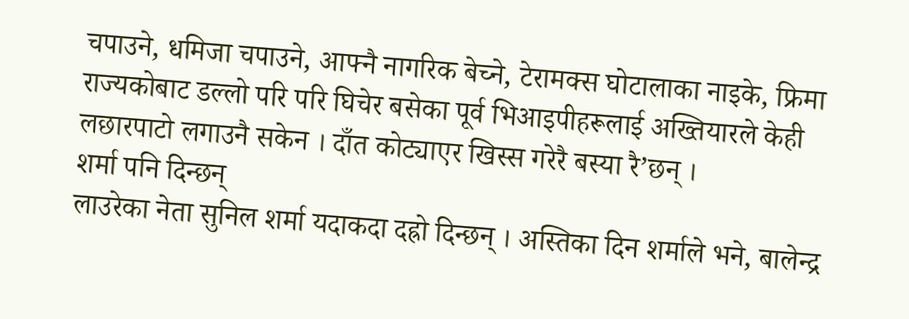चपाउने, धमिजा चपाउने, आफ्नै नागरिक बेच्ने, टेरामक्स घोटालाका नाइके, फ्रिमा राज्यकोबाट डल्लो परि परि घिचेर बसेका पूर्व भिआइपीहरूलाई अख्तियारले केही लछारपाटो लगाउनै सकेन । दाँत कोट्याएर खिस्स गरेरै बस्या रै’छन् ।
शर्मा पनि दिन्छन्
लाउरेका नेता सुनिल शर्मा यदाकदा दह्रो दिन्छन् । अस्तिका दिन शर्माले भने, बालेन्द्र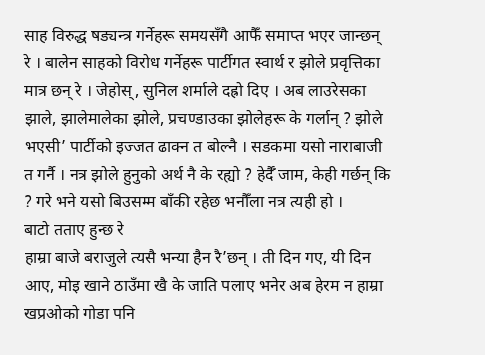साह विरुद्ध षड्यन्त्र गर्नेहरू समयसँगै आफैँ समाप्त भएर जान्छन्
रे । बालेन साहको विरोध गर्नेहरू पार्टीगत स्वार्थ र झोले प्रवृत्तिका मात्र छन् रे । जेहोस्, सुनिल शर्माले दह्रो दिए । अब लाउरेसका झाले, झालेमालेका झोले, प्रचण्डाउका झोलेहरू के गर्लान् ? झोले भएसी’ पार्टीको इज्जत ढाक्न त बोल्नै । सडकमा यसो नाराबाजी त गर्नै । नत्र झोले हुनुको अर्थ नै के रह्यो ? हेर्दैँ जाम, केही गर्छन् कि ? गरे भने यसो बिउसम्म बाँकी रहेछ भनौँला नत्र त्यही हो ।
बाटो तताए हुन्छ रे
हाम्रा बाजे बराजुले त्यसै भन्या हैन रै’छन् । ती दिन गए, यी दिन आए, मोइ खाने ठाउँमा खै के जाति पलाए भनेर अब हेरम न हाम्रा खप्रओको गोडा पनि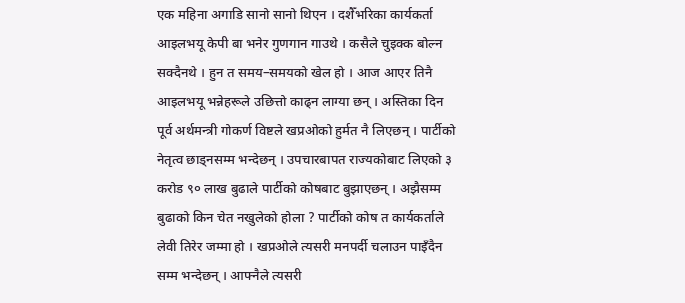एक महिना अगाडि सानो सानो थिएन । दशैँभरिका कार्यकर्ता आइलभयू केपी बा भनेर गुणगान गाउथे । कसैले चुइक्क बोल्न सक्दैनथे । हुन त समय–समयको खेल हो । आज आएर तिनै आइलभयू भन्नेहरूले उछित्तो काढ्न लाग्या छन् । अस्तिका दिन पूर्व अर्थमन्त्री गोकर्ण विष्टले खप्रओको हुर्मत नै लिएछन् । पार्टीको नेतृत्व छाड्नसम्म भन्देछन् । उपचारबापत राज्यकोबाट लिएको ३ करोड ९० लाख बुढाले पार्टीको कोषबाट बुझाएछन् । अझैसम्म बुढाको किन चेत नखुलेको होला ? पार्टीको कोष त कार्यकर्ताले लेवी तिरेर जम्मा हो । खप्रओले त्यसरी मनपर्दी चलाउन पाइँदैन सम्म भन्देछन् । आफ्नैले त्यसरी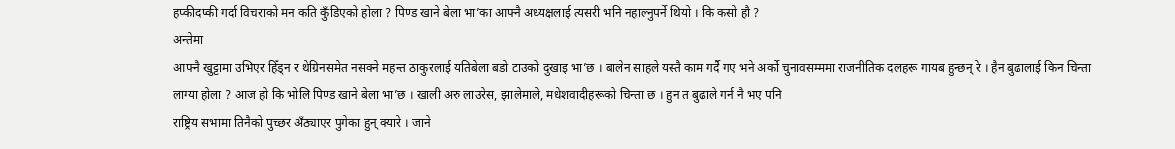हप्कीदप्की गर्दा विचराको मन कति कुँडिएको होला ? पिण्ड खाने बेला भा’का आफ्नै अध्यक्षलाई त्यसरी भनि नहाल्नुपर्ने थियो । कि कसो हौ ?
अन्तेमा
आफ्नै खुट्टामा उभिएर हिँड्न र थेग्रिनसमेत नसक्ने महन्त ठाकुरलाई यतिबेला बडो टाउको दुखाइ भा’छ । बालेन साहले यस्तै काम गर्दै गए भने अर्को चुनावसम्ममा राजनीतिक दलहरू गायब हुन्छन् रे । हैन बुढालाई किन चिन्ता लाग्या होला ? आज हो कि भोलि पिण्ड खाने बेला भा’छ । खाली अरु लाउरेस, झालेमाले, मधेशवादीहरूको चिन्ता छ । हुन त बुढाले गर्न नै भए पनि
राष्ट्रिय सभामा तिनैको पुच्छर अँठ्याएर पुगेका हुन् क्यारे । जाने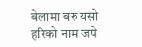बेलामा बरु यसो हरिको नाम जपे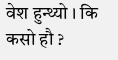वेश हुन्थ्यो । कि कसो हौ ?